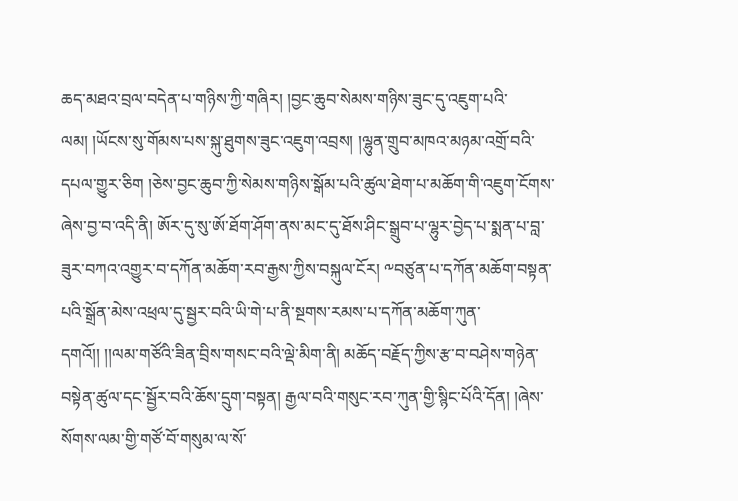ཆད་མཐའ་བྲལ་བདེན་པ་གཉིས་ཀྱི་གཞིར། །བྱང་ཆུབ་སེམས་གཉིས་ཟུང་དུ་འཇུག་པའི་ལམ། །ཡོངས་སུ་གོམས་པས་སྐུ་ཐུགས་ཟུང་འཇུག་འབྲས། །ལྷུན་གྲུབ་མཁའ་མཉམ་འགྲོ་བའི་དཔལ་གྱུར་ཅིག །ཅེས་བྱང་ཆུབ་ཀྱི་སེམས་གཉིས་སྒོམ་པའི་ཚུལ་ཐེག་པ་མཆོག་གི་འཇུག་ངོགས་ཞེས་བྱ་བ་འདི་ནི། ཨོར་དུ་སུ་ཨོ་ཐོག་ཤོག་ནས་མང་དུ་ཐོས་ཤིང་སྒྲུབ་པ་ལྷུར་བྱེད་པ་སྨན་པ་བླ་ཟུར་བཀའ་འགྱུར་བ་དཀོན་མཆོག་རབ་རྒྱས་ཀྱིས་བསྐུལ་ངོར། ༸བཙུན་པ་དཀོན་མཆོག་བསྟན་པའི་སྒྲོན་མེས་འཕྲལ་དུ་སྦྱར་བའི་ཡི་གེ་པ་ནི་སྔགས་རམས་པ་དཀོན་མཆོག་ཀུན་དགའོ།། །།ལམ་གཙོའི་ཟིན་བྲིས་གསང་བའི་ལྡེ་མིག་ནི། མཆོད་བརྗོད་ཀྱིས་རྩ་བ་བཤེས་གཉེན་བསྟེན་ཚུལ་དང་སྦྱོར་བའི་ཆོས་དྲུག་བསྟན། རྒྱལ་བའི་གསུང་རབ་ཀུན་གྱི་སྙིང་པོའི་དོན། །ཞེས་སོགས་ལམ་གྱི་གཙོ་བོ་གསུམ་ལ་སོ་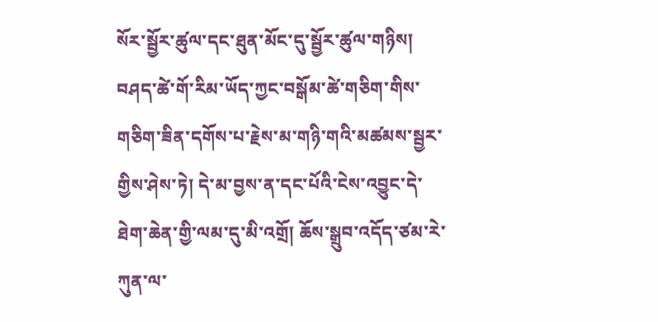སོར་སྦྱོར་ཚུལ་དང་ཐུན་མོང་དུ་སྦྱོར་ཚུལ་གཉིས། བཤད་ཚེ་གོ་རིམ་ཡོད་ཀྱང་བསྒོམ་ཚེ་གཅིག་གིས་གཅིག་ཟིན་དགོས་པ་རྗེས་མ་གཉི་གའི་མཚམས་སྦྱར་གྱིས་ཤེས་ཏེ། དེ་མ་བྱས་ན་དང་པོའི་ངེས་འབྱུང་དེ་ཐེག་ཆེན་གྱི་ལམ་དུ་མི་འགྲོ། ཆོས་སྒྲུབ་འདོད་ཙམ་རེ་ཀུན་ལ་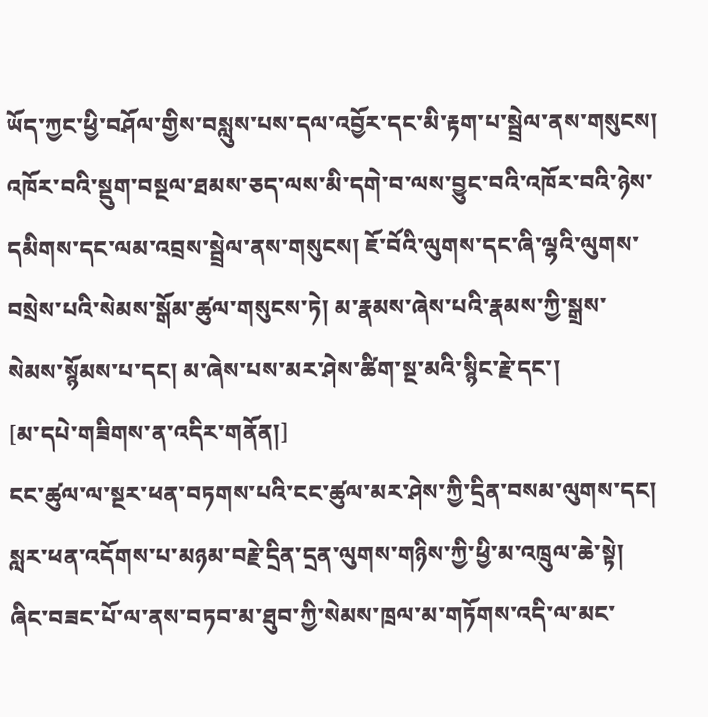ཡོད་ཀྱང་ཕྱི་བཤོལ་གྱིས་བསླུས་པས་དལ་འབྱོར་དང་མི་རྟག་པ་སྦྲེལ་ནས་གསུངས། འཁོར་བའི་སྡུག་བསྔལ་ཐམས་ཅད་ལས་མི་དགེ་བ་ལས་བྱུང་བའི་འཁོར་བའི་ཉེས་དམིགས་དང་ལམ་འབྲས་སྦྲེལ་ནས་གསུངས། ཇོ་བོའི་ལུགས་དང་ཞི་ལྷའི་ལུགས་བསྲེས་པའི་སེམས་སྒོམ་ཚུལ་གསུངས་ཏེ། མ་རྣམས་ཞེས་པའི་རྣམས་ཀྱི་སྒྲས་སེམས་སྙོམས་པ་དང། མ་ཞེས་པས་མར་ཤེས་ཚིག་སྔ་མའི་སྙིང་རྗེ་དང་།
[མ་དཔེ་གཟིགས་ན་འདིར་གནོན།]
ངང་ཚུལ་ལ་སྔར་ཕན་བཏགས་པའི་ངང་ཚུལ་མར་ཤེས་ཀྱི་དྲིན་བསམ་ལུགས་དང། སླར་ཕན་འདོགས་པ་མཉམ་བརྗེ་དྲིན་དྲན་ལུགས་གཉིས་ཀྱི་ཕྱི་མ་འཁྲུལ་ཆེ་སྟེ། ཞིང་བཟང་པོ་ལ་ནས་བཏབ་མ་ཐུབ་ཀྱི་སེམས་ཁྲལ་མ་གཏོགས་འདི་ལ་མང་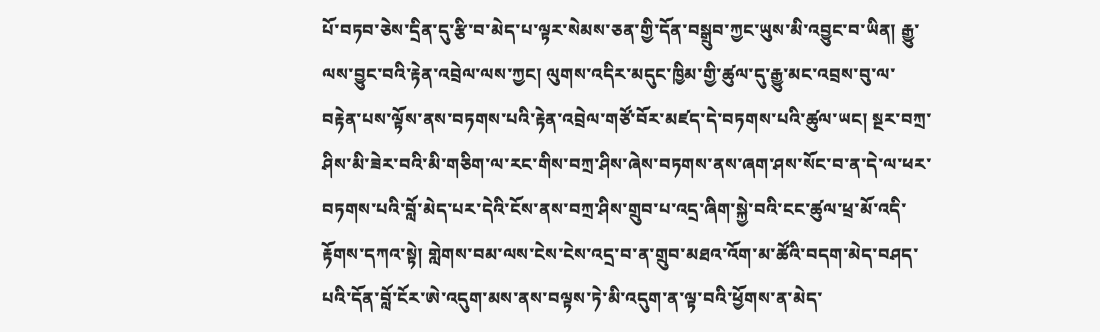པོ་བཏབ་ཅེས་དྲིན་དུ་རྩི་བ་མེད་པ་ལྟར་སེམས་ཅན་གྱི་དོན་བསྒྲུབ་ཀྱང་ཡུས་མི་འབྱུང་བ་ཡིན། རྒྱུ་ལས་བྱུང་བའི་རྟེན་འབྲེལ་ལས་ཀྱང། ལུགས་འདིར་མདུང་ཁྱིམ་གྱི་ཚུལ་དུ་རྒྱུ་མང་འབྲས་བུ་ལ་བརྟེན་པས་ལྟོས་ནས་བཏགས་པའི་རྟེན་འབྲེལ་གཙོ་བོར་མཛད་དེ་བཏགས་པའི་ཚུལ་ཡང། སྔར་བཀྲ་ཤིས་མི་ཟེར་བའི་མི་གཅིག་ལ་རང་གིས་བཀྲ་ཤིས་ཞེས་བཏགས་ནས་ཞག་ཤས་སོང་བ་ན་དེ་ལ་ཕར་བཏགས་པའི་བློ་མེད་པར་དེའི་ངོས་ནས་བཀྲ་ཤིས་གྲུབ་པ་འདྲ་ཞིག་སྐྱེ་བའི་ངང་ཚུལ་ཕྲ་མོ་འདི་རྟོགས་དཀའ་སྟེ། གླེགས་བམ་ལས་ངེས་ངེས་འདྲ་བ་ན་གྲུབ་མཐའ་འོག་མ་ཚོའི་བདག་མེད་བཤད་པའི་དོན་བློ་ངོར་ཨེ་འདུག་མས་ནས་བལྟས་ཏེ་མི་འདུག་ན་ལྟ་བའི་ཕྱོགས་ན་མེད་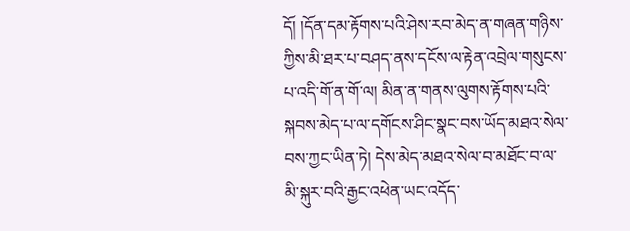དོ། །དོན་དམ་རྟོགས་པའི་ཤེས་རབ་མེད་ན་གཞན་གཉིས་ཀྱིས་མི་ཐར་པ་བཤད་ནས་དངོས་ལ་རྟེན་འབྲེལ་གསུངས་པ་འདི་གོ་ན་གོ་ལ། མིན་ན་གནས་ལུགས་རྟོགས་པའི་སྐབས་མེད་པ་ལ་དགོངས་ཤིང་སྣང་བས་ཡོད་མཐའ་སེལ་བས་ཀྱང་ཡིན་ཏེ། དེས་མེད་མཐའ་སེལ་བ་མཐོང་བ་ལ་མི་སྐུར་བའི་རྒྱང་འཕེན་ཡང་འདོད་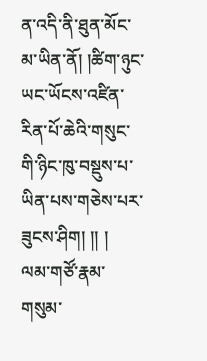ན་འདི་ནི་ཐུན་མོང་མ་ཡིན་ནོ། །ཚིག་ཉུང་ཡང་ཡོངས་འཛིན་རིན་པོ་ཆེའི་གསུང་གི་ཉིང་ཁུ་བསྡུས་པ་ཡིན་པས་གཅེས་པར་ཟུངས་ཤིག། །། །
ལམ་གཙོ་རྣམ་གསུམ་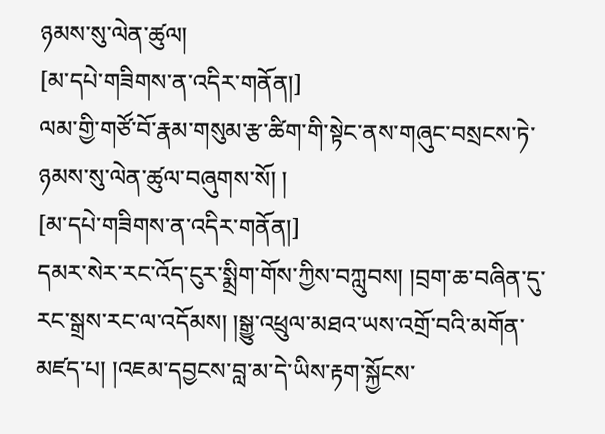ཉམས་སུ་ལེན་ཚུལ།
[མ་དཔེ་གཟིགས་ན་འདིར་གནོན།]
ལམ་གྱི་གཙོ་བོ་རྣམ་གསུམ་རྩ་ཚིག་གི་སྟེང་ནས་གཞུང་བསྲངས་ཏེ་ཉམས་སུ་ལེན་ཚུལ་བཞུགས་སོ། །
[མ་དཔེ་གཟིགས་ན་འདིར་གནོན།]
དམར་སེར་རང་འོད་ངུར་སྨྲིག་གོས་ཀྱིས་བཀླུབས། །བྲག་ཆ་བཞིན་དུ་རང་སྒྲས་རང་ལ་འདོམས། །སྒྱུ་འཕྲུལ་མཐའ་ཡས་འགྲོ་བའི་མགོན་མཛད་པ། །འཇམ་དབྱངས་བླ་མ་དེ་ཡིས་རྟག་སྐྱོངས་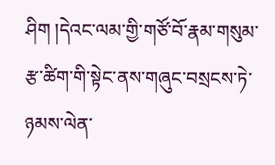ཤིག །དེའང་ལམ་གྱི་གཙོ་བོ་རྣམ་གསུམ་རྩ་ཚིག་གི་སྟེང་ནས་གཞུང་བསྲངས་ཏེ་ཉམས་ལེན་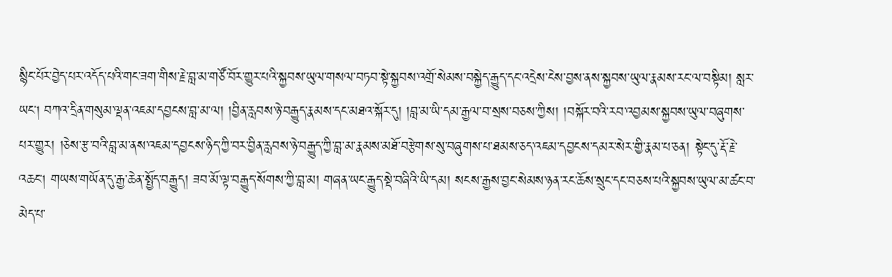སྙིང་པོར་བྱེད་པར་འདོད་པའི་གང་ཟག་གིས་རྗེ་བླ་མ་གཙོ་བོར་གྱུར་པའི་སྐྱབས་ཡུལ་གསལ་བཏབ་སྟེ་སྐྱབས་འགྲོ་སེམས་བསྐྱེད་རྒྱུད་དང་འདྲེས་ངེས་བྱས་ནས་སྐྱབས་ཡུལ་རྣམས་རང་ལ་བསྟིམ། སླར་ཡང། བཀའ་དྲིན་གསུམ་ལྡན་འཇམ་དབྱངས་བླ་མ་ལ། །བྱིན་རླབས་ཉེ་བརྒྱུད་རྣམས་དང་མཐའ་སྐོར་དུ། །བླ་མ་ཡི་དམ་རྒྱལ་བ་སྲས་བཅས་ཀྱིས། །བསྐོར་བའི་རབ་འབྱམས་སྐྱབས་ཡུལ་བཞུགས་པར་གྱུར། །ཅེས་རྩ་བའི་བླ་མ་ནས་འཇམ་དབྱངས་ཉིད་ཀྱི་བར་བྱིན་རླབས་ཉེ་བརྒྱུད་ཀྱི་བླ་མ་རྣམས་མཐོ་བརྩེགས་སུ་བཞུགས་པ་ཐམས་ཅད་འཇམ་དབྱངས་དམར་སེར་གྱི་རྣམ་པ་ཅན། སྟེང་དུ་རྡོ་རྗེ་འཆང། གཡས་གཡོན་དུ་རྒྱ་ཆེན་སྤྱོད་བརྒྱུད། ཟབ་མོ་ལྟ་བརྒྱུད་སོགས་ཀྱི་བླ་མ། གཞན་ཡང་རྒྱུད་སྡེ་བཞིའི་ཡི་དམ། སངས་རྒྱས་བྱང་སེམས་ཉན་རང་ཆོས་སྲུང་དང་བཅས་པའི་སྐྱབས་ཡུལ་མ་ཚང་བ་མེད་པ་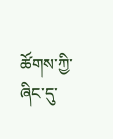ཚོགས་ཀྱི་ཞིང་དུ་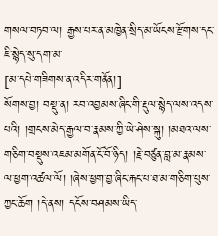གསལ་བཏབ་ལ། རྒྱས་པར་ན་མཁྱེན་སྲིད་མ་ཡོངས་རྫོགས་དང་ཇི་སྙེད་སུ་དག་མ་
[མ་དཔེ་གཟིགས་ན་འདིར་གནོན།]
སོགས་བྱ། བསྡུ་ན། རབ་འབྱམས་ཞིང་གི་རྡུལ་སྙེད་ལས་འདས་པའི། །གྲངས་མེད་རྒྱལ་བ་རྣམས་ཀྱི་ཡེ་ཤེས་སྐུ། །མཐའ་ལས་གཅིག་བསྡུས་འཇམ་མགོན་ངོ་བོ་ཉིད། །རྗེ་བཙུན་བླ་མ་རྣམས་ལ་ཕྱག་འཚལ་ལོ། །ཞེས་ཕྱག་བྱ་ཞིང་རྐང་པ་ཐ་མ་གཅིག་པུས་ཀྱང་ཆོག །དེ་ནས། དངོས་བཤམས་ཡིད་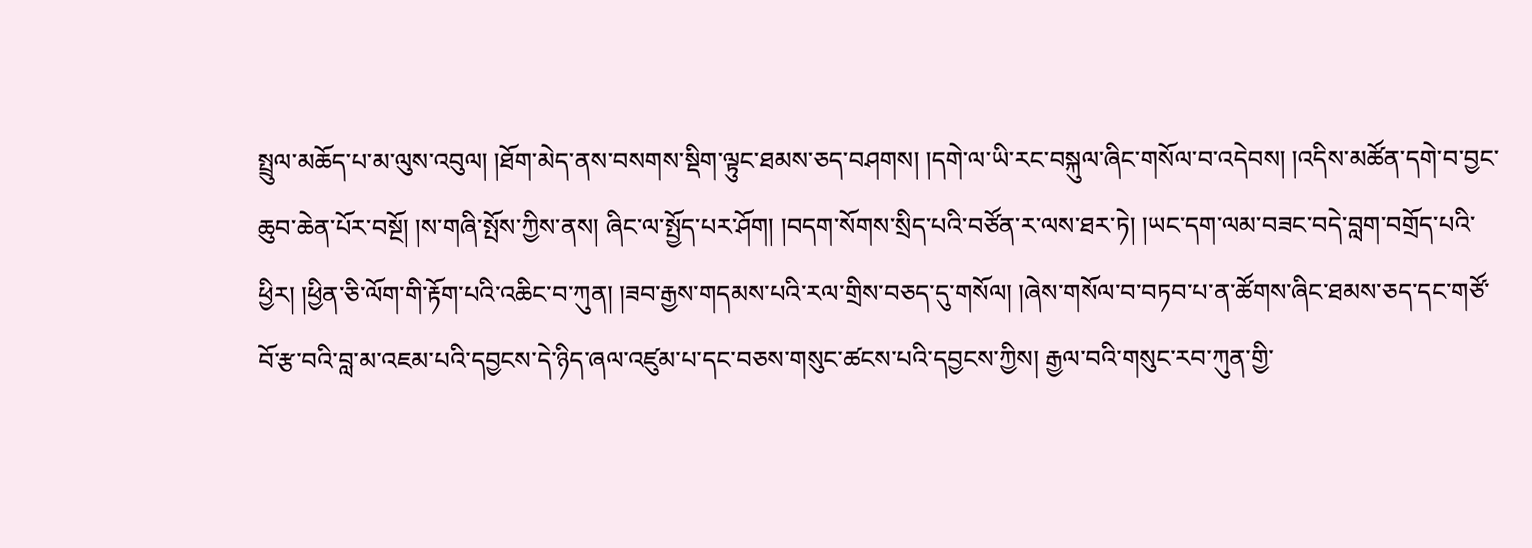སྤྲུལ་མཆོད་པ་མ་ལུས་འབུལ། །ཐོག་མེད་ནས་བསགས་སྡིག་ལྟུང་ཐམས་ཅད་བཤགས། །དགེ་ལ་ཡི་རང་བསྐུལ་ཞིང་གསོལ་བ་འདེབས། །འདིས་མཚོན་དགེ་བ་བྱང་ཆུབ་ཆེན་པོར་བསྔོ། །ས་གཞི་སྤོས་ཀྱིས་ནས། ཞིང་ལ་སྤྱོད་པར་ཤོག། །བདག་སོགས་སྲིད་པའི་བཙོན་ར་ལས་ཐར་ཏེ། །ཡང་དག་ལམ་བཟང་བདེ་བླག་བགྲོད་པའི་ཕྱིར། །ཕྱིན་ཅི་ལོག་གི་རྟོག་པའི་འཆིང་བ་ཀུན། །ཟབ་རྒྱས་གདམས་པའི་རལ་གྲིས་བཅད་དུ་གསོལ། །ཞེས་གསོལ་བ་བཏབ་པ་ན་ཚོགས་ཞིང་ཐམས་ཅད་དང་གཙོ་བོ་རྩ་བའི་བླ་མ་འཇམ་པའི་དབྱངས་དེ་ཉིད་ཞལ་འཛུམ་པ་དང་བཅས་གསུང་ཚངས་པའི་དབྱངས་ཀྱིས། རྒྱལ་བའི་གསུང་རབ་ཀུན་གྱི་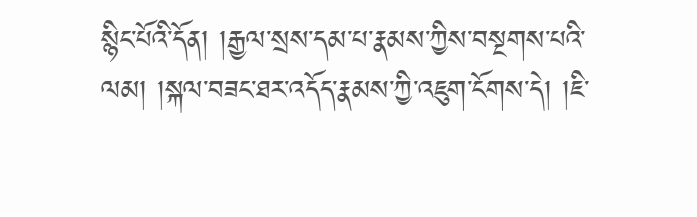སྙིང་པོའི་དོན། །རྒྱལ་སྲས་དམ་པ་རྣམས་ཀྱིས་བསྔགས་པའི་ལམ། །སྐལ་བཟང་ཐར་འདོད་རྣམས་ཀྱི་འཇུག་ངོགས་དེ། །ཇི་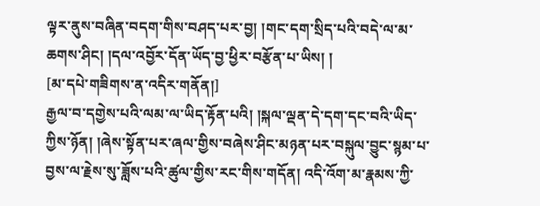ལྟར་ནུས་བཞིན་བདག་གིས་བཤད་པར་བྱ། །གང་དག་སྲིད་པའི་བདེ་ལ་མ་ཆགས་ཤིང། །དལ་འབྱོར་དོན་ཡོད་བྱ་ཕྱིར་བརྩོན་པ་ཡིས། །
[མ་དཔེ་གཟིགས་ན་འདིར་གནོན།]
རྒྱལ་བ་དགྱེས་པའི་ལམ་ལ་ཡིད་རྟོན་པའི། །སྐལ་ལྡན་དེ་དག་དང་བའི་ཡིད་ཀྱིས་ཉོན། །ཞེས་སྟོན་པར་ཞལ་གྱིས་བཞེས་ཤིང་མཉན་པར་བསྐུལ་བྱུང་སྙམ་པ་བྱས་ལ་རྗེས་སུ་ཟློས་པའི་ཚུལ་གྱིས་རང་གིས་གདོན། འདི་འོག་མ་རྣམས་ཀྱི་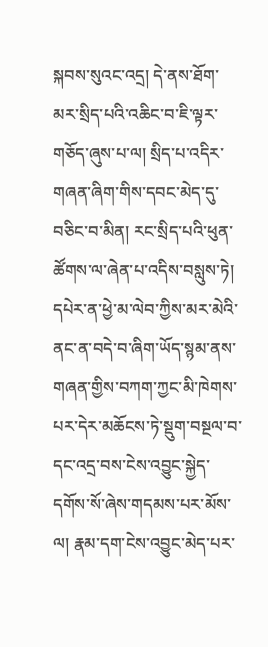སྐབས་སུའང་འདྲ། དེ་ནས་ཐོག་མར་སྲིད་པའི་འཆིང་བ་ཇི་ལྟར་གཅོད་ཞུས་པ་ལ། སྲིད་པ་འདིར་གཞན་ཞིག་གིས་དབང་མེད་དུ་བཅིང་བ་མིན། རང་སྲིད་པའི་ཕུན་ཚོགས་ལ་ཞེན་པ་འདིས་བསླུས་ཏེ། དཔེར་ན་ཕྱེ་མ་ལེབ་ཀྱིས་མར་མེའི་ནང་ན་བདེ་བ་ཞིག་ཡོད་སྙམ་ནས་གཞན་གྱིས་བཀག་ཀྱང་མི་ཁེགས་པར་དེར་མཆོངས་ཏེ་སྡུག་བསྔལ་བ་དང་འདྲ་བས་ངེས་འབྱུང་སྐྱེད་དགོས་སོ་ཞེས་གདམས་པར་མོས་ལ། རྣམ་དག་ངེས་འབྱུང་མེད་པར་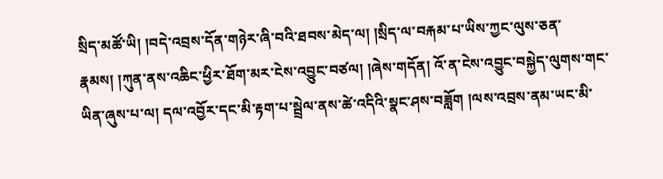སྲིད་མཚོ་ཡི། །བདེ་འབྲས་དོན་གཉེར་ཞི་བའི་ཐབས་མེད་ལ། །སྲིད་ལ་བརྐམ་པ་ཡིས་ཀྱང་ལུས་ཅན་རྣམས། །ཀུན་ནས་འཆིང་ཕྱིར་ཐོག་མར་ངེས་འབྱུང་བཙལ། །ཞེས་གདོན། འོ་ན་ངེས་འབྱུང་བསྐྱེད་ལུགས་གང་ཡིན་ཞུས་པ་ལ། དལ་འབྱོར་དང་མི་རྟག་པ་སྦྲེལ་ནས་ཚེ་འདིའི་སྣང་ཤས་བཟློག །ལས་འབྲས་ནམ་ཡང་མི་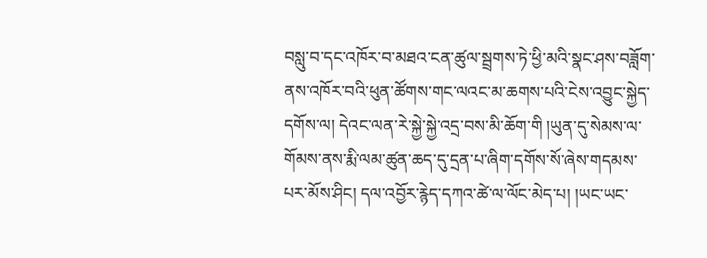བསླུ་བ་དང་འཁོར་བ་མཐའ་ངན་ཚུལ་སྦྲགས་ཏེ་ཕྱི་མའི་སྣང་ཤས་བཟློག་ནས་འཁོར་བའི་ཕུན་ཚོགས་གང་ལའང་མ་ཆགས་པའི་ངེས་འབྱུང་སྐྱེད་དགོས་ལ། དེའང་ལན་རེ་སྐྱེ་སྐྱེ་འདྲ་བས་མི་ཆོག་གི །ཡུན་དུ་སེམས་ལ་གོམས་ནས་རྨི་ལམ་ཚུན་ཆད་དུ་དྲན་པ་ཞིག་དགོས་སོ་ཞེས་གདམས་པར་མོས་ཤིང། དལ་འབྱོར་རྙེད་དཀའ་ཚེ་ལ་ལོང་མེད་པ། །ཡང་ཡང་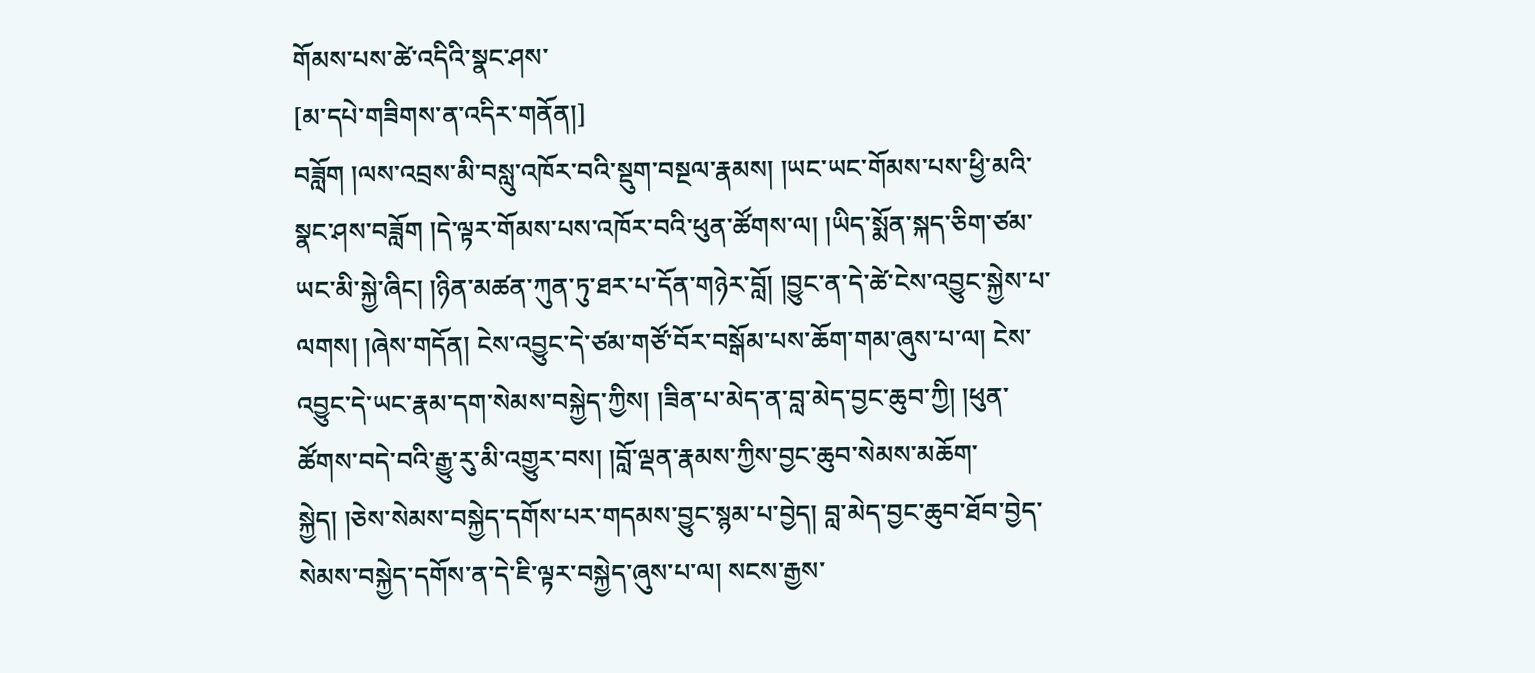གོམས་པས་ཚེ་འདིའི་སྣང་ཤས་
[མ་དཔེ་གཟིགས་ན་འདིར་གནོན།]
བཟློག །ལས་འབྲས་མི་བསླུ་འཁོར་བའི་སྡུག་བསྔལ་རྣམས། །ཡང་ཡང་གོམས་པས་ཕྱི་མའི་སྣང་ཤས་བཟློག །དེ་ལྟར་གོམས་པས་འཁོར་བའི་ཕུན་ཚོགས་ལ། །ཡིད་སྨོན་སྐད་ཅིག་ཙམ་ཡང་མི་སྐྱེ་ཞིང། །ཉིན་མཚན་ཀུན་ཏུ་ཐར་པ་དོན་གཉེར་བློ། །བྱུང་ན་དེ་ཚེ་ངེས་འབྱུང་སྐྱེས་པ་ལགས། །ཞེས་གདོན། ངེས་འབྱུང་དེ་ཙམ་གཙོ་བོར་བསྒོམ་པས་ཆོག་གམ་ཞུས་པ་ལ། ངེས་འབྱུང་དེ་ཡང་རྣམ་དག་སེམས་བསྐྱེད་ཀྱིས། །ཟིན་པ་མེད་ན་བླ་མེད་བྱང་ཆུབ་ཀྱི། །ཕུན་ཚོགས་བདེ་བའི་རྒྱུ་རུ་མི་འགྱུར་བས། །བློ་ལྡན་རྣམས་ཀྱིས་བྱང་ཆུབ་སེམས་མཆོག་སྐྱེད། །ཅེས་སེམས་བསྐྱེད་དགོས་པར་གདམས་བྱུང་སྙམ་པ་བྱེད། བླ་མེད་བྱང་ཆུབ་ཐོབ་བྱེད་སེམས་བསྐྱེད་དགོས་ན་དེ་ཇི་ལྟར་བསྐྱེད་ཞུས་པ་ལ། སངས་རྒྱས་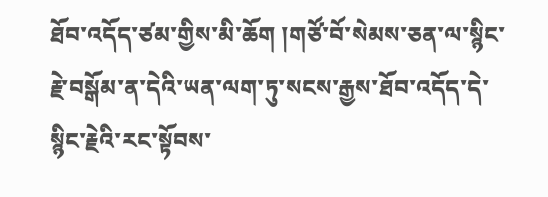ཐོབ་འདོད་ཙམ་གྱིས་མི་ཆོག །གཙོ་བོ་སེམས་ཅན་ལ་སྙིང་རྗེ་བསྒོམ་ན་དེའི་ཡན་ལག་ཏུ་སངས་རྒྱས་ཐོབ་འདོད་དེ་སྙིང་རྗེའི་རང་སྟོབས་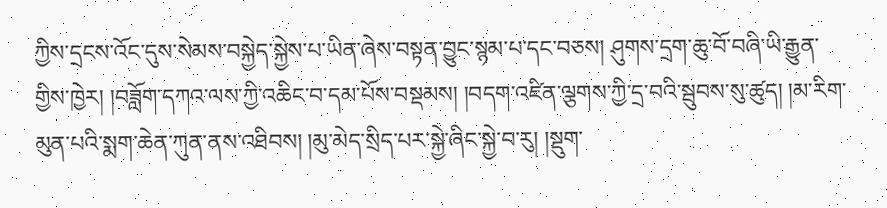ཀྱིས་དྲངས་འོང་དུས་སེམས་བསྐྱེད་སྐྱེས་པ་ཡིན་ཞེས་བསྟན་བྱུང་སྙམ་པ་དང་བཅས། ཤུགས་དྲག་ཆུ་བོ་བཞི་ཡི་རྒྱུན་གྱིས་ཁྱེར། །བཟློག་དཀའ་ལས་ཀྱི་འཆིང་བ་དམ་པོས་བསྡམས། །བདག་འཛིན་ལྕགས་ཀྱི་དྲ་བའི་སྦུབས་སུ་ཚུད། །མ་རིག་མུན་པའི་སྨག་ཆེན་ཀུན་ནས་འཐིབས། །མུ་མེད་སྲིད་པར་སྐྱེ་ཞིང་སྐྱེ་བ་རུ། །སྡུག་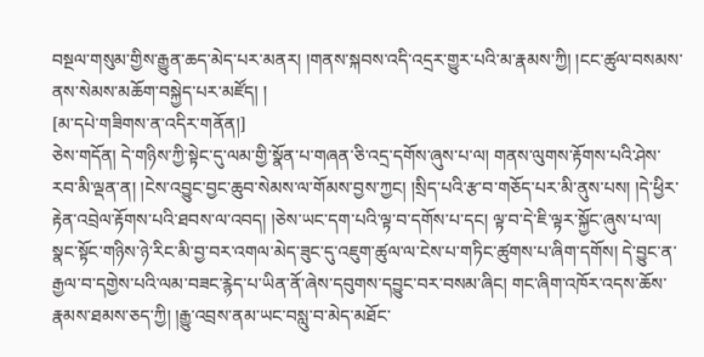བསྔལ་གསུམ་གྱིས་རྒྱུན་ཆད་མེད་པར་མནར། །གནས་སྐབས་འདི་འདྲར་གྱུར་པའི་མ་རྣམས་ཀྱི། །ངང་ཚུལ་བསམས་ནས་སེམས་མཆོག་བསྐྱེད་པར་མཛོད། །
[མ་དཔེ་གཟིགས་ན་འདིར་གནོན།]
ཅེས་གདོན། དེ་གཉིས་ཀྱི་སྟེང་དུ་ལམ་གྱི་སྣོན་པ་གཞན་ཅི་འདྲ་དགོས་ཞུས་པ་ལ། གནས་ལུགས་རྟོགས་པའི་ཤེས་རབ་མི་ལྡན་ན། །ངེས་འབྱུང་བྱང་ཆུབ་སེམས་ལ་གོམས་བྱས་ཀྱང། །སྲིད་པའི་རྩ་བ་གཅོད་པར་མི་ནུས་པས། །དེ་ཕྱིར་རྟེན་འབྲེལ་རྟོགས་པའི་ཐབས་ལ་འབད། །ཅེས་ཡང་དག་པའི་ལྟ་བ་དགོས་པ་དང། ལྟ་བ་དེ་ཇི་ལྟར་སྐྱོང་ཞུས་པ་ལ། སྣང་སྟོང་གཉིས་ཉེ་རིང་མི་བྱ་བར་འགལ་མེད་ཟུང་དུ་འཇུག་ཚུལ་ལ་ངེས་པ་གཏིང་ཚུགས་པ་ཞིག་དགོས། དེ་བྱུང་ན་རྒྱལ་བ་དགྱེས་པའི་ལམ་བཟང་རྙེད་པ་ཡིན་ནོ་ཞེས་དབུགས་དབྱུང་བར་བསམ་ཞིང། གང་ཞིག་འཁོར་འདས་ཆོས་རྣམས་ཐམས་ཅད་ཀྱི། །རྒྱུ་འབྲས་ནམ་ཡང་བསླུ་བ་མེད་མཐོང་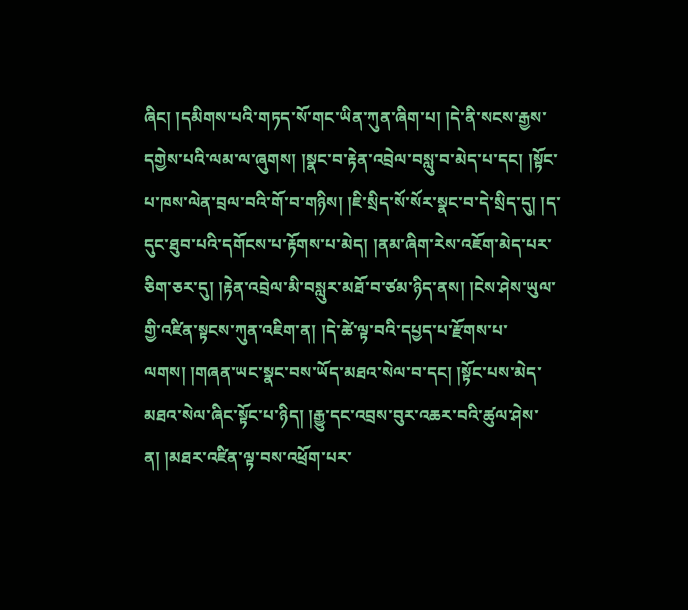ཞིང། །དམིགས་པའི་གཏད་སོ་གང་ཡིན་ཀུན་ཞིག་པ། །དེ་ནི་སངས་རྒྱས་དགྱེས་པའི་ལམ་ལ་ཞུགས། །སྣང་བ་རྟེན་འབྲེལ་བསླུ་བ་མེད་པ་དང། །སྟོང་པ་ཁས་ལེན་བྲལ་བའི་གོ་བ་གཉིས། །ཇི་སྲིད་སོ་སོར་སྣང་བ་དེ་སྲིད་དུ། །ད་དུང་ཐུབ་པའི་དགོངས་པ་རྟོགས་པ་མེད། །ནམ་ཞིག་རེས་འཇོག་མེད་པར་ཅིག་ཅར་དུ། །རྟེན་འབྲེལ་མི་བསླུར་མཐོ་བ་ཙམ་ཉིད་ནས། །ངེས་ཤེས་ཡུལ་གྱི་འཛིན་སྟངས་ཀུན་འཇིག་ན། །དེ་ཚེ་ལྟ་བའི་དཔྱད་པ་རྫོགས་པ་ལགས། །གཞན་ཡང་སྣང་བས་ཡོད་མཐའ་སེལ་བ་དང། །སྟོང་པས་མེད་མཐའ་སེལ་ཞིང་སྟོང་པ་ཉིད། །རྒྱུ་དང་འབྲས་བུར་འཆར་བའི་ཚུལ་ཤེས་ན། །མཐར་འཛིན་ལྟ་བས་འཕྲོག་པར་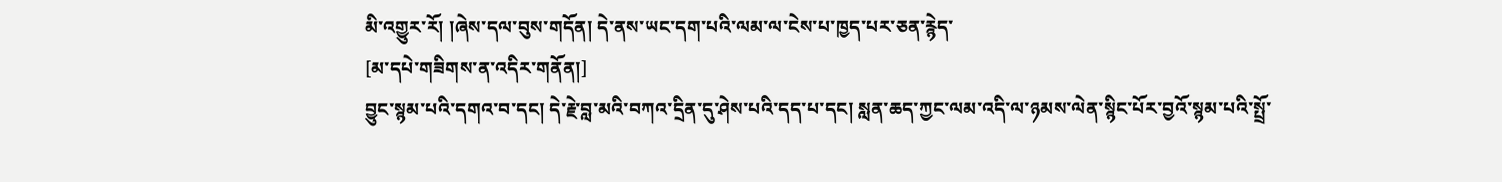མི་འགྱུར་རོ། །ཞེས་དལ་བུས་གདོན། དེ་ནས་ཡང་དག་པའི་ལམ་ལ་ངེས་པ་ཁྱད་པར་ཅན་རྙེད་
[མ་དཔེ་གཟིགས་ན་འདིར་གནོན།]
བྱུང་སྙམ་པའི་དགའ་བ་དང། དེ་རྗེ་བླ་མའི་བཀའ་དྲིན་དུ་ཤེས་པའི་དད་པ་དང། སླན་ཆད་ཀྱང་ལམ་འདི་ལ་ཉམས་ལེན་སྙིང་པོར་བྱའོ་སྙམ་པའི་སྤྲོ་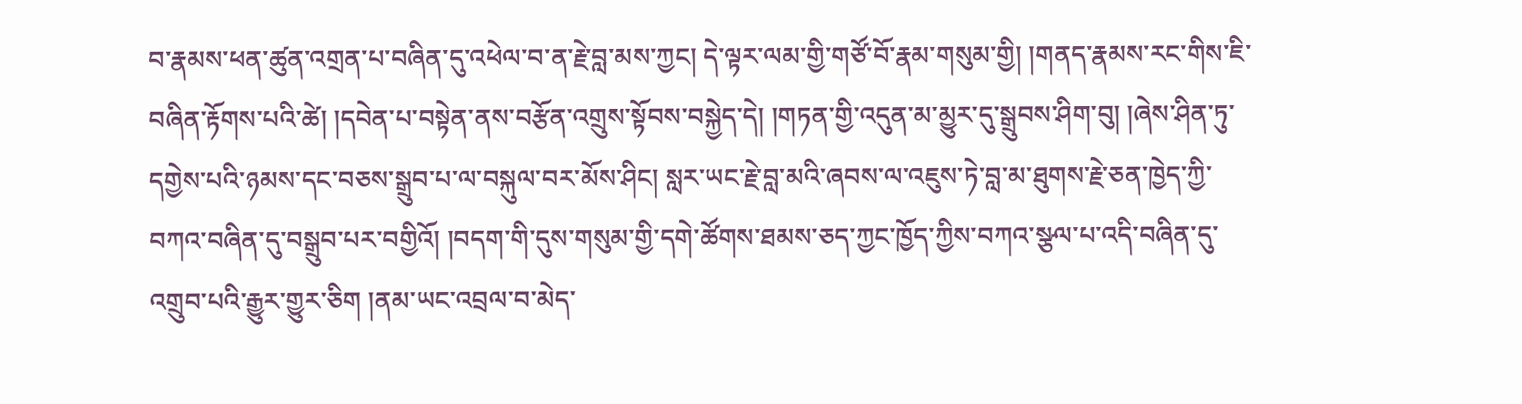བ་རྣམས་ཕན་ཚུན་འགྲན་པ་བཞིན་དུ་འཕེལ་བ་ན་རྗེ་བླ་མས་ཀྱང། དེ་ལྟར་ལམ་གྱི་གཙོ་བོ་རྣམ་གསུམ་གྱི། །གནད་རྣམས་རང་གིས་ཇི་བཞིན་རྟོགས་པའི་ཚེ། །དབེན་པ་བསྟེན་ནས་བརྩོན་འགྲུས་སྟོབས་བསྐྱེད་དེ། །གཏན་གྱི་འདུན་མ་མྱུར་དུ་སྒྲུབས་ཤིག་བུ། །ཞེས་ཤིན་ཏུ་དགྱེས་པའི་ཉམས་དང་བཅས་སྒྲུབ་པ་ལ་བསྐུལ་བར་མོས་ཤིང། སླར་ཡང་རྗེ་བླ་མའི་ཞབས་ལ་འཇུས་ཏེ་བླ་མ་ཐུགས་རྗེ་ཅན་ཁྱེད་ཀྱི་བཀའ་བཞིན་དུ་བསྒྲུབ་པར་བགྱིའོ། །བདག་གི་དུས་གསུམ་གྱི་དགེ་ཚོགས་ཐམས་ཅད་ཀྱང་ཁྱོད་ཀྱིས་བཀའ་སྩལ་པ་འདི་བཞིན་དུ་འགྲུབ་པའི་རྒྱུར་གྱུར་ཅིག །ནམ་ཡང་འབྲལ་བ་མེད་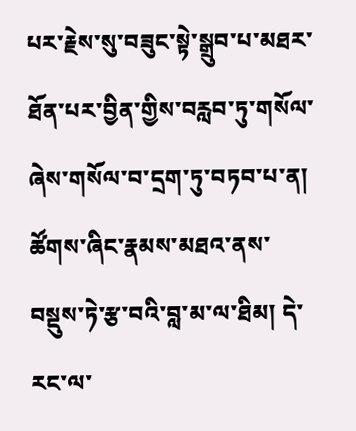པར་རྗེས་སུ་བཟུང་སྟེ་སྒྲུབ་པ་མཐར་ཐོན་པར་བྱིན་གྱིས་བརླབ་ཏུ་གསོལ་ཞེས་གསོལ་བ་དྲག་ཏུ་བཏབ་པ་ན། ཚོགས་ཞིང་རྣམས་མཐའ་ནས་བསྡུས་ཏེ་རྩ་བའི་བླ་མ་ལ་ཐིམ། དེ་རང་ལ་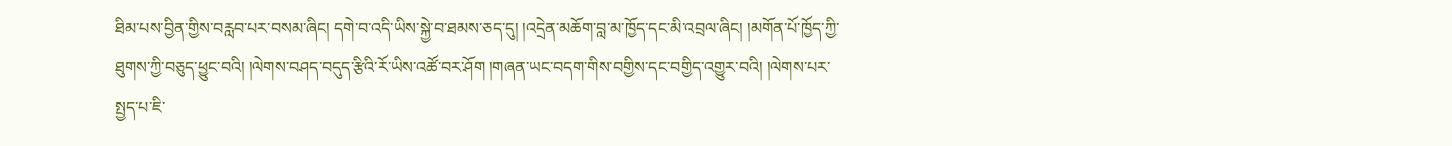ཐིམ་པས་བྱིན་གྱིས་བརླབ་པར་བསམ་ཞིང། དགེ་བ་འདི་ཡིས་སྐྱེ་བ་ཐམས་ཅད་དུ། །འདྲེན་མཆོག་བླ་མ་ཁྱོད་དང་མི་འབྲལ་ཞིང། །མགོན་པོ་ཁྱོད་ཀྱི་ཐུགས་ཀྱི་བཅུད་ཕྱུང་བའི། །ལེགས་བཤད་བདུད་རྩིའི་རོ་ཡིས་འཚོ་བར་ཤོག །གཞན་ཡང་བདག་གིས་བགྱིས་དང་བགྱིད་འགྱུར་བའི། །ལེགས་པར་སྤྱད་པ་ཇི་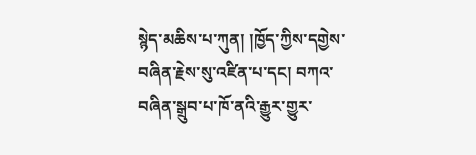སྙེད་མཆིས་པ་ཀུན། །ཁྱོད་ཀྱིས་དགྱེས་བཞིན་རྗེས་སུ་འཛིན་པ་དང། བཀའ་བཞིན་སྒྲུབ་པ་ཁོ་ནའི་རྒྱུར་གྱུར་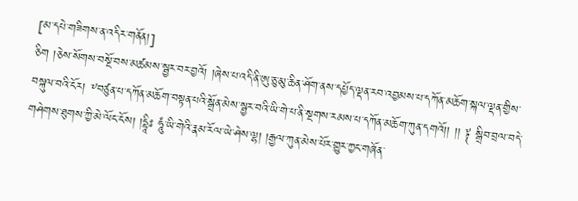[མ་དཔེ་གཟིགས་ན་འདིར་གནོན།]
ཅིག །ཅེས་སོགས་བསྔོ་བས་མཚམས་སྦྱར་བར་བྱའོ། །ཞེས་པ་འདི་ནི་ཨུ་ཅུ་མུ་ཆིན་ཤོག་ནས་དཔྱོད་ལྡན་རབ་འབྱམས་པ་དཀོན་མཆོག་སྐལ་ལྡན་གྱིས་བསྐུལ་བའི་ངོར། ༸བཙུན་པ་དཀོན་མཆོག་བསྟན་པའི་སྒྲོན་མེས་སྦྱར་བའི་ཡི་གེ་པ་ནི་སྔགས་རམས་པ་དཀོན་མཆོག་ཀུན་དགའོ།། །། ༈ སྒྲིབ་བྲལ་བདེ་གཤེགས་ཐུགས་ཀྱི་མེ་ལོང་ངོས། །དྷཱིཿ ཧཱུཾ་ཡི་གེའི་རྣམ་རོལ་ཡེ་ཤེས་ལྷ། །རྒྱལ་ཀུན་མེས་པོར་གྱུར་ཀྱང་གཞོན་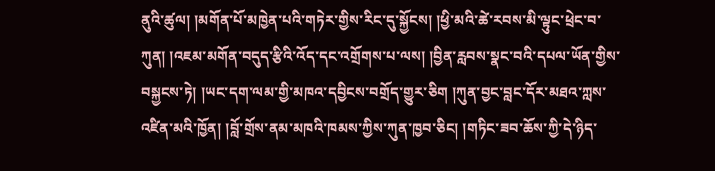ནུའི་ཚུལ། །མགོན་པོ་མཁྱེན་པའི་གཏེར་གྱིས་རིང་དུ་སྐྱོངས། །ཕྱི་མའི་ཚེ་རབས་མི་ལྟུང་ཕྲེང་བ་ཀུན། །འཇམ་མགོན་བདུད་རྩིའི་འོད་དང་འགྲོགས་པ་ལས། །བྱིན་རླབས་སྣང་བའི་དཔལ་ཡོན་གྱིས་བསྐྱངས་ཏེ། །ཡང་དག་ལམ་གྱི་མཁའ་དབྱིངས་བགྲོད་གྱུར་ཅིག །ཀུན་བྱང་བླང་དོར་མཐའ་ཀླས་འཛིན་མའི་ཁྱོན། །བློ་གྲོས་ནམ་མཁའི་ཁམས་ཀྱིས་ཀུན་ཁྱབ་ཅིང། །གཏིང་ཟབ་ཆོས་ཀྱི་དེ་ཉིད་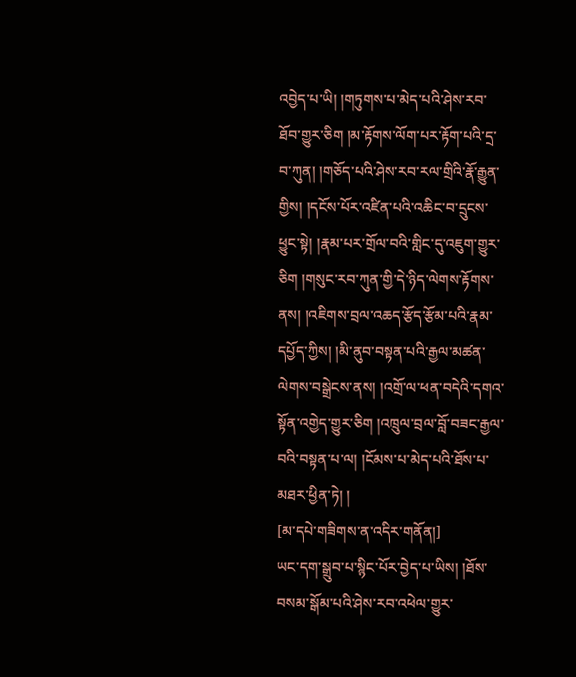འབྱེད་པ་ཡི། །གཏུགས་པ་མེད་པའི་ཤེས་རབ་ཐོབ་གྱུར་ཅིག །མ་རྟོགས་ལོག་པར་རྟོག་པའི་དྲ་བ་ཀུན། །གཅོད་པའི་ཤེས་རབ་རལ་གྲིའི་རྣོ་རྒྱུན་གྱིས། །དངོས་པོར་འཛིན་པའི་འཆིང་བ་དྲུངས་ཕྱུང་སྟེ། །རྣམ་པར་གྲོལ་བའི་གླིང་དུ་འཇུག་གྱུར་ཅིག །གསུང་རབ་ཀུན་གྱི་དེ་ཉིད་ལེགས་རྟོགས་ནས། །འཇིགས་བྲལ་འཆད་རྩོད་རྩོམ་པའི་རྣམ་དཔྱོད་ཀྱིས། །མི་ནུབ་བསྟན་པའི་རྒྱལ་མཚན་ལེགས་བསྒྲེངས་ནས། །འགྲོ་ལ་ཕན་བདེའི་དགའ་སྟོན་འགྱེད་གྱུར་ཅིག །འཁྲུལ་བྲལ་བློ་བཟང་རྒྱལ་བའི་བསྟན་པ་ལ། །ངོམས་པ་མེད་པའི་ཐོས་པ་མཐར་ཕྱིན་ཏེ། །
[མ་དཔེ་གཟིགས་ན་འདིར་གནོན།]
ཡང་དག་སྒྲུབ་པ་སྙིང་པོར་བྱེད་པ་ཡིས། །ཐོས་བསམ་སྒོམ་པའི་ཤེས་རབ་འཕེལ་གྱུར་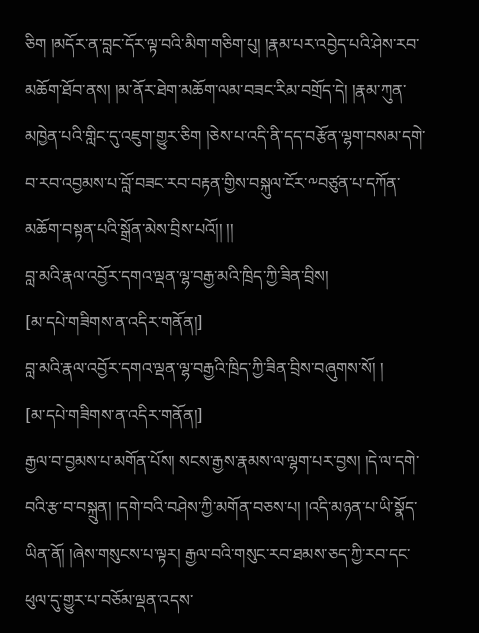ཅིག །མདོར་ན་བླང་དོར་ལྟ་བའི་མིག་གཅིག་པུ། །རྣམ་པར་འབྱེད་པའི་ཤེས་རབ་མཆོག་ཐོབ་ནས། །མ་ནོར་ཐེག་མཆོག་ལམ་བཟང་རིམ་བགྲོད་དེ། །རྣམ་ཀུན་མཁྱེན་པའི་གླིང་དུ་འཇུག་གྱུར་ཅིག །ཅེས་པ་འདི་ནི་དད་བརྩོན་ལྷག་བསམ་དགེ་བ་རབ་འབྱམས་པ་བློ་བཟང་རབ་བརྟན་གྱིས་བསྐུལ་ངོར་༸བཙུན་པ་དཀོན་མཆོག་བསྟན་པའི་སྒྲོན་མེས་བྲིས་པའོ།། །།
བླ་མའི་རྣལ་འབྱོར་དགའ་ལྡན་ལྷ་བརྒྱ་མའི་ཁྲིད་ཀྱི་ཟིན་བྲིས།
[མ་དཔེ་གཟིགས་ན་འདིར་གནོན།]
བླ་མའི་རྣལ་འབྱོར་དགའ་ལྡན་ལྷ་བརྒྱའི་ཁྲིད་ཀྱི་ཟིན་བྲིས་བཞུགས་སོ། །
[མ་དཔེ་གཟིགས་ན་འདིར་གནོན།]
རྒྱལ་བ་བྱམས་པ་མགོན་པོས། སངས་རྒྱས་རྣམས་ལ་ལྷག་པར་བྱས། །དེ་ལ་དགེ་བའི་རྩ་བ་བསྐྲུན། །དགེ་བའི་བཤེས་ཀྱི་མགོན་བཅས་པ། །འདི་མཉན་པ་ཡི་སྣོད་ཡིན་ནོ། །ཞེས་གསུངས་པ་ལྟར། རྒྱལ་བའི་གསུང་རབ་ཐམས་ཅད་ཀྱི་རབ་དང་ཕུལ་དུ་གྱུར་པ་བཅོམ་ལྡན་འདས་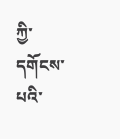ཀྱི་དགོངས་པའི་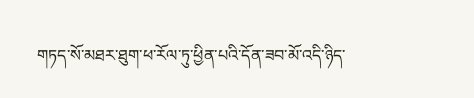གཏད་སོ་མཐར་ཐུག་ཕ་རོལ་ཏུ་ཕྱིན་པའི་དོན་ཟབ་མོ་འདི་ཉིད་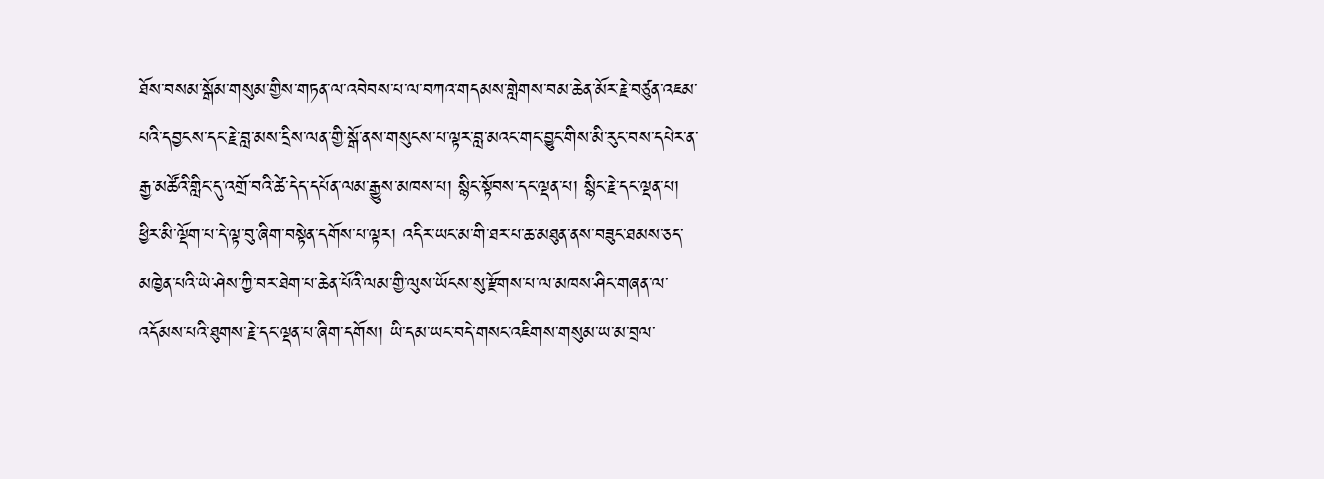ཐོས་བསམ་སྒོམ་གསུམ་གྱིས་གཏན་ལ་འབེབས་པ་ལ་བཀའ་གདམས་གླེགས་བམ་ཆེན་མོར་རྗེ་བཙུན་འཇམ་པའི་དབྱངས་དང་རྗེ་བླ་མས་དྲིས་ལན་གྱི་སྒོ་ནས་གསུངས་པ་ལྟར་བླ་མའང་གང་བྱུང་གིས་མི་རུང་བས་དཔེར་ན་རྒྱ་མཚོའི་གླིང་དུ་འགྲོ་བའི་ཚེ་དེད་དཔོན་ལམ་རྒྱུས་མཁས་པ། སྙིང་སྟོབས་དང་ལྡན་པ། སྙིང་རྗེ་དང་ལྡན་པ། ཕྱིར་མི་ལྡོག་པ་དེ་ལྟ་བུ་ཞིག་བསྟེན་དགོས་པ་ལྟར། འདིར་ཡང་མ་གི་ཐར་པ་ཆ་མཐུན་ནས་བཟུང་ཐམས་ཅད་མཁྱེན་པའི་ཡེ་ཤེས་ཀྱི་བར་ཐེག་པ་ཆེན་པོའི་ལམ་གྱི་ལུས་ཡོངས་སུ་རྫོགས་པ་ལ་མཁས་ཤིང་གཞན་ལ་འདོམས་པའི་ཐུགས་རྗེ་དང་ལྡན་པ་ཞིག་དགོས། ཡི་དམ་ཡང་བདེ་གསང་འཇིགས་གསུམ་ཡ་མ་བྲལ་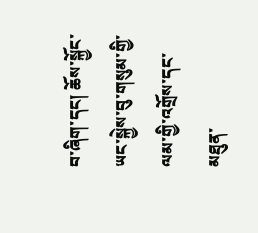བ་ཞིག་དང། ཆོས་སྐྱོང་ཡང་སྐྱེས་བུ་གསུམ་གྱི་ལམ་གྱི་འགྲོས་དང་མཐུན་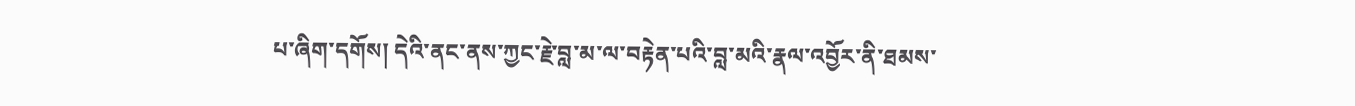པ་ཞིག་དགོས། དེའི་ནང་ནས་ཀྱང་རྗེ་བླ་མ་ལ་བརྟེན་པའི་བླ་མའི་རྣལ་འབྱོར་ནི་ཐམས་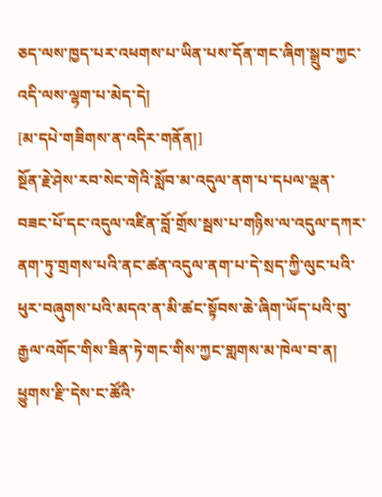ཅད་ལས་ཁྱད་པར་འཕགས་པ་ཡིན་པས་དོན་གང་ཞིག་སྒྲུབ་ཀྱང་འདི་ལས་ལྷག་པ་མེད་དེ།
[མ་དཔེ་གཟིགས་ན་འདིར་གནོན།]
སྔོན་རྗེ་ཤེས་རབ་སེང་གེའི་སློབ་མ་འདུལ་ནག་པ་དཔལ་ལྡན་བཟང་པོ་དང་འདུལ་འཛིན་བློ་གྲོས་སྦས་པ་གཉིས་ལ་འདུལ་དཀར་ནག་ཏུ་གྲགས་པའི་ནང་ཚན་འདུལ་ནག་པ་དེ་སྲད་ཀྱི་ལུང་པའི་ཕུར་བཞུགས་པའི་མདའ་ན་མི་ཚང་སྟོབས་ཆེ་ཞིག་ཡོད་པའི་བུ་རྒྱལ་འགོང་གིས་ཟིན་ཏེ་གང་གིས་ཀྱང་གླགས་མ་ཁེལ་བ་ན། ཕྱུགས་རྫི་དེས་ང་ཚོའི་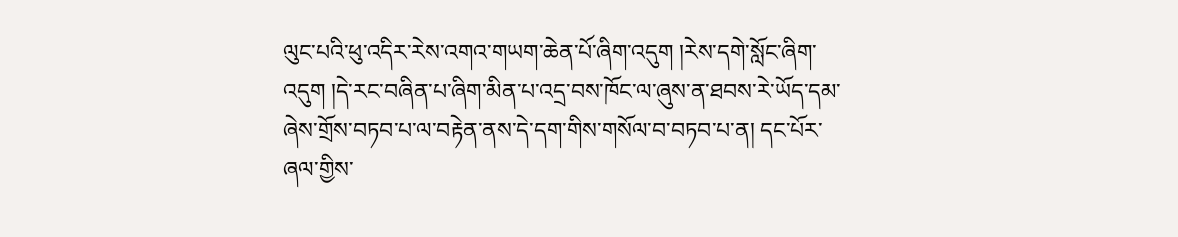ལུང་པའི་ཕུ་འདིར་རེས་འགའ་གཡག་ཆེན་པོ་ཞིག་འདུག །རེས་དགེ་སློང་ཞིག་འདུག །དེ་རང་བཞིན་པ་ཞིག་མིན་པ་འདྲ་བས་ཁོང་ལ་ཞུས་ན་ཐབས་རེ་ཡོད་དམ་ཞེས་གྲོས་བཏབ་པ་ལ་བརྟེན་ནས་དེ་དག་གིས་གསོལ་བ་བཏབ་པ་ན། དང་པོར་ཞལ་གྱིས་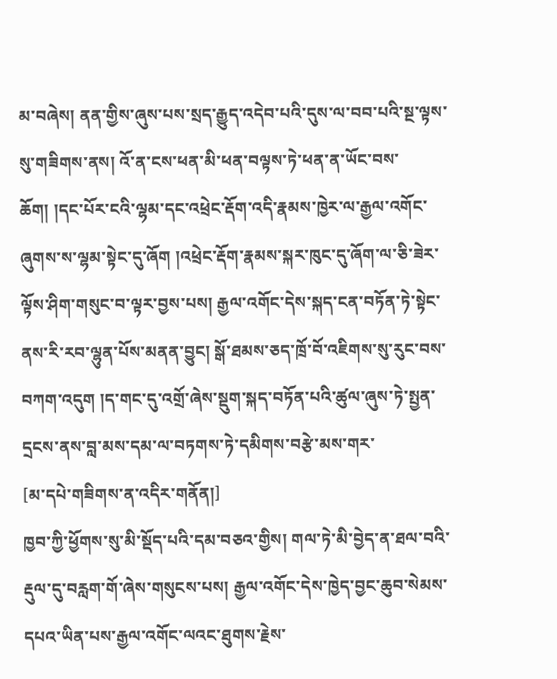མ་བཞེས། ནན་གྱིས་ཞུས་པས་སྲད་རྒྱུད་འདེབ་པའི་དུས་ལ་བབ་པའི་སྔ་ལྟས་སུ་གཟིགས་ནས། འོ་ན་ངས་ཕན་མི་ཕན་བལྟས་ཏེ་ཕན་ན་ཡོང་བས་ཆོག། །དང་པོར་ངའི་ལྷམ་དང་འཕྲེང་རྡོག་འདི་རྣམས་ཁྱེར་ལ་རྒྱལ་འགོང་ཞུགས་ས་ལྷམ་སྟེང་དུ་ཞོག །འཕྲེང་རྡོག་རྣམས་སྐར་ཁུང་དུ་ཞོག་ལ་ཅི་ཟེར་ལྟོས་ཤིག་གསུང་བ་ལྟར་བྱས་པས། རྒྱལ་འགོང་དེས་སྐད་ངན་བཏོན་ཏེ་སྟེང་ནས་རི་རབ་ལྷུན་པོས་མནན་བྱུང། སྒོ་ཐམས་ཅད་ཁྲོ་བོ་འཇིགས་སུ་རུང་བས་བཀག་འདུག །ད་གང་དུ་འགྲོ་ཞེས་སྡུག་སྐད་བཏོན་པའི་ཚུལ་ཞུས་ཏེ་སྤྱན་དྲངས་ནས་བླ་མས་དམ་ལ་བཏགས་ཏེ་དམིགས་བརྩེ་མས་གར་
[མ་དཔེ་གཟིགས་ན་འདིར་གནོན།]
ཁྱབ་ཀྱི་ཕྱོགས་སུ་མི་སྡོད་པའི་དམ་བཅའ་གྱིས། གལ་ཏེ་མི་བྱེད་ན་ཐལ་བའི་རྡུལ་དུ་བརླག་གོ་ཞེས་གསུངས་པས། རྒྱལ་འགོང་དེས་ཁྱེད་བྱང་ཆུབ་སེམས་དཔའ་ཡིན་པས་རྒྱལ་འགོང་ལའང་ཐུགས་རྗེས་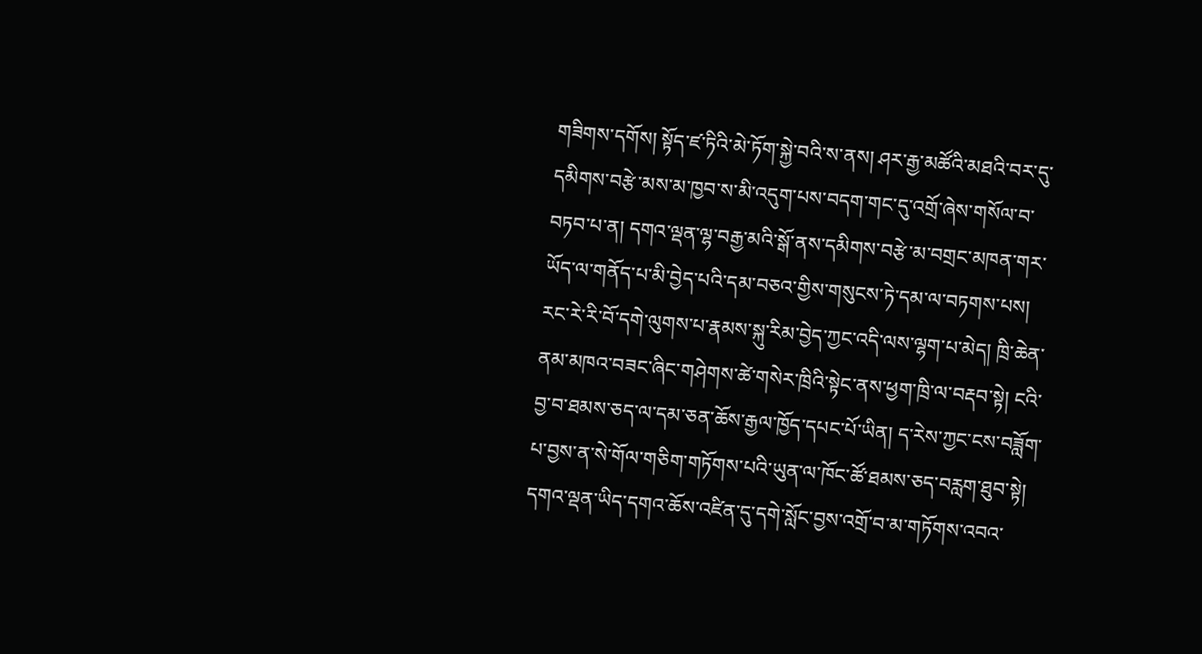གཟིགས་དགོས། སྟོད་ཛ་ཏིའི་མེ་ཏོག་སྐྱེ་བའི་ས་ནས། ཤར་རྒྱ་མཚོའི་མཐའི་བར་དུ་དམིགས་བརྩེ་མས་མ་ཁྱབ་ས་མི་འདུག་པས་བདག་གང་དུ་འགྲོ་ཞེས་གསོལ་བ་བཏབ་པ་ན། དགའ་ལྡན་ལྷ་བརྒྱ་མའི་སྒོ་ནས་དམིགས་བརྩེ་མ་བགྲང་མཁན་གར་ཡོད་ལ་གནོད་པ་མི་བྱེད་པའི་དམ་བཅའ་གྱིས་གསུངས་ཏེ་དམ་ལ་བཏགས་པས། རང་རེ་རི་བོ་དགེ་ལུགས་པ་རྣམས་སྐུ་རིམ་བྱེད་ཀྱང་འདི་ལས་ལྷག་པ་མེད། ཁྲི་ཆེན་ནམ་མཁའ་བཟང་ཞིང་གཤེགས་ཚེ་གསེར་ཁྲིའི་སྟེང་ནས་ཕྱག་ཁྲི་ལ་བརྡབ་སྟེ། ངའི་བྱ་བ་ཐམས་ཅད་ལ་དམ་ཅན་ཆོས་རྒྱལ་ཁྱོད་དཔང་པོ་ཡིན། ད་རེས་ཀྱང་ངས་བཟློག་པ་བྱས་ན་སེ་གོལ་གཅིག་གཏོགས་པའི་ཡུན་ལ་ཁོང་ཚོ་ཐམས་ཅད་བརླག་ཐུབ་སྟེ། དགའ་ལྡན་ཡིད་དགའ་ཆོས་འཛིན་དུ་དགེ་སློང་བྱས་འགྲོ་བ་མ་གཏོགས་འབའ་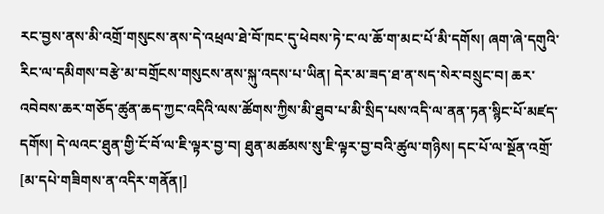རང་བྱས་ནས་མི་འགྲོ་གསུངས་ནས་དེ་འཕྲལ་ཐེ་བོ་ཁང་དུ་ཕེབས་ཏེ་ང་ལ་ཆོ་ག་མང་པོ་མི་དགོས། ཞག་ཞེ་དགུའི་རིང་ལ་དམིགས་བརྩེ་མ་བགྲོངས་གསུངས་ནས་སྐུ་འདས་པ་ཡིན། དེར་མ་ཟད་ཐ་ན་སད་སེར་བསྲུང་བ། ཆར་འབེབས་ཆར་གཅོད་ཚུན་ཆད་ཀྱང་འདིའི་ལས་ཚོགས་ཀྱིས་མི་ཐུབ་པ་མི་སྲིད་པས་འདི་ལ་ནན་ཏན་སྙིང་པོ་མཛད་དགོས། དེ་ལའང་ཐུན་གྱི་ངོ་བོ་ལ་ཇི་ལྟར་བྱ་བ། ཐུན་མཚམས་སུ་ཇི་ལྟར་བྱ་བའི་ཚུལ་གཉིས། དང་པོ་ལ་སྔོན་འགྲོ་
[མ་དཔེ་གཟིགས་ན་འདིར་གནོན།]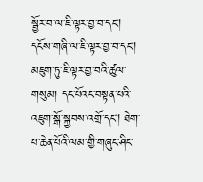སྦྱོར་བ་ལ་ཇི་ལྟར་བྱ་བ་དང། དངོས་གཞི་ལ་ཇི་ལྟར་བྱ་བ་དང། མཇུག་ཏུ་ཇི་ལྟར་བྱ་བའི་ཚུལ་གསུམ། དང་པོའང་བསྟན་པའི་འཇུག་སྒོ་སྐྱབས་འགྲོ་དང། ཐེག་པ་ཆེན་པོའི་ལམ་གྱི་གཞུང་ཤིང་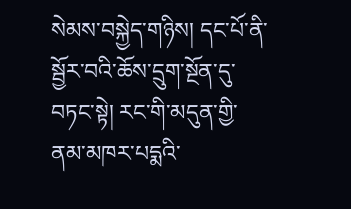སེམས་བསྐྱེད་གཉིས། དང་པོ་ནི་སྦྱོར་བའི་ཆོས་དྲུག་སྔོན་དུ་བཏང་སྟེ། རང་གི་མདུན་གྱི་ནམ་མཁར་པདྨའི་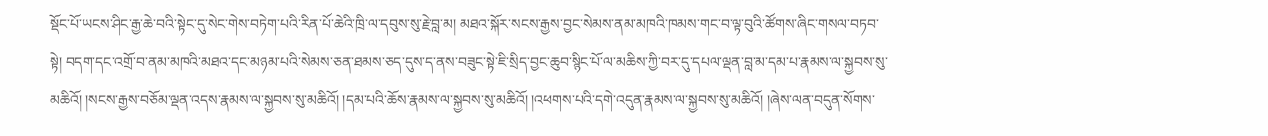སྡོང་པོ་ཡངས་ཤིང་རྒྱ་ཆེ་བའི་སྟེང་དུ་སེང་གེས་བཏེག་པའི་རིན་པོ་ཆེའི་ཁྲི་ལ་དབུས་སུ་རྗེ་བླ་མ། མཐའ་སྐོར་སངས་རྒྱས་བྱང་སེམས་ནམ་མཁའི་ཁམས་གང་བ་ལྟ་བུའི་ཚོགས་ཞིང་གསལ་བཏབ་སྟེ། བདག་དང་འགྲོ་བ་ནམ་མཁའི་མཐའ་དང་མཉམ་པའི་སེམས་ཅན་ཐམས་ཅད་དུས་ད་ནས་བཟུང་སྟེ་ཇི་སྲིད་བྱང་ཆུབ་སྙིང་པོ་ལ་མཆིས་ཀྱི་བར་དུ་དཔལ་ལྡན་བླ་མ་དམ་པ་རྣམས་ལ་སྐྱབས་སུ་མཆིའོ། །སངས་རྒྱས་བཅོམ་ལྡན་འདས་རྣམས་ལ་སྐྱབས་སུ་མཆིའོ། །དམ་པའི་ཆོས་རྣམས་ལ་སྐྱབས་སུ་མཆིའོ། །འཕགས་པའི་དགེ་འདུན་རྣམས་ལ་སྐྱབས་སུ་མཆིའོ། །ཞེས་ལན་བདུན་སོགས་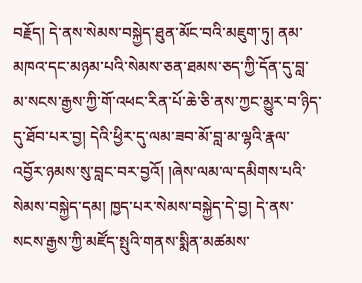བརྗོད། དེ་ནས་སེམས་བསྐྱེད་ཐུན་མོང་བའི་མཇུག་ཏུ། ནམ་མཁའ་དང་མཉམ་པའི་སེམས་ཅན་ཐམས་ཅད་ཀྱི་དོན་དུ་བླ་མ་སངས་རྒྱས་ཀྱི་གོ་འཕང་རིན་པོ་ཆེ་ཅི་ནས་ཀྱང་མྱུར་བ་ཉིད་དུ་ཐོབ་པར་བྱ། དེའི་ཕྱིར་དུ་ལམ་ཟབ་མོ་བླ་མ་ལྷའི་རྣལ་འབྱོར་ཉམས་སུ་བླང་བར་བྱའོ། །ཞེས་ལམ་ལ་དམིགས་པའི་སེམས་བསྐྱེད་དམ། ཁྱད་པར་སེམས་བསྐྱེད་དེ་བྱ། དེ་ནས་སངས་རྒྱས་ཀྱི་མཛོད་སྤུའི་གནས་སྨིན་མཚམས་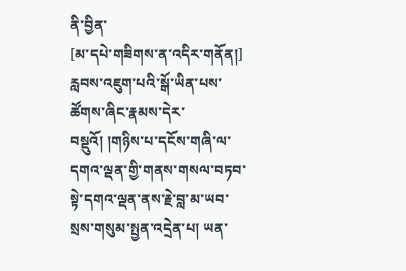ནི་བྱིན་
[མ་དཔེ་གཟིགས་ན་འདིར་གནོན།]
རླབས་འཇུག་པའི་སྒོ་ཡིན་པས་ཚོགས་ཞིང་རྣམས་དེར་བསྡུའོ། །གཉིས་པ་དངོས་གཞི་ལ་དགའ་ལྡན་གྱི་གནས་གསལ་བཏབ་སྟེ་དགའ་ལྡན་ནས་རྗེ་བླ་མ་ཡབ་སྲས་གསུམ་སྤྱན་འདྲེན་པ། ཡན་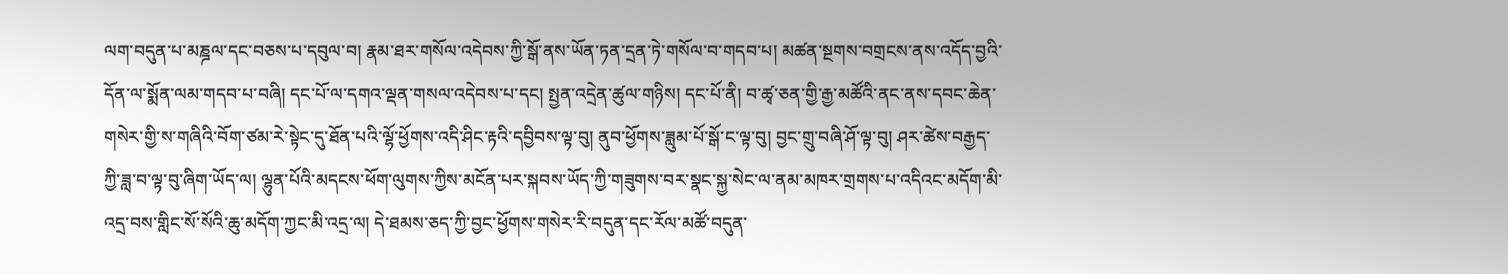ལག་བདུན་པ་མཎྜལ་དང་བཅས་པ་དབུལ་བ། རྣམ་ཐར་གསོལ་འདེབས་ཀྱི་སྒོ་ནས་ཡོན་ཏན་དྲན་ཏེ་གསོལ་བ་གདབ་པ། མཚན་སྔགས་བགྲངས་ནས་འདོད་བྱའི་དོན་ལ་སྨོན་ལམ་གདབ་པ་བཞི། དང་པོ་ལ་དགའ་ལྡན་གསལ་འདེབས་པ་དང། སྤྱན་འདྲེན་ཚུལ་གཉིས། དང་པོ་ནི། བ་ཚྭ་ཅན་གྱི་རྒྱ་མཚོའི་ནང་ནས་དབང་ཆེན་གསེར་གྱི་ས་གཞིའི་བོག་ཙམ་རེ་སྟེང་དུ་ཐོན་པའི་ལྷོ་ཕྱོགས་འདི་ཤིང་རྟའི་དབྱིབས་ལྟ་བུ། ནུབ་ཕྱོགས་ཟླུམ་པོ་སྒོ་ང་ལྟ་བུ། བྱང་གྲུ་བཞི་ཤོ་ལྟ་བུ། ཤར་ཚེས་བརྒྱད་ཀྱི་ཟླ་བ་ལྟ་བུ་ཞིག་ཡོད་ལ། ལྷུན་པོའི་མདངས་ཕོག་ལུགས་ཀྱིས་མངོན་པར་སྐབས་ཡོད་ཀྱི་གཟུགས་བར་སྣང་སྐྱ་སེང་ལ་ནམ་མཁར་གྲགས་པ་འདིའང་མདོག་མི་འདྲ་བས་གླིང་སོ་སོའི་ཆུ་མདོག་ཀྱང་མི་འདྲ་ལ། དེ་ཐམས་ཅད་ཀྱི་བྱང་ཕྱོགས་གསེར་རི་བདུན་དང་རོལ་མཚོ་བདུན་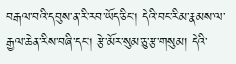བརྒལ་བའི་དབུས་ན་རི་རབ་ཡོད་ཅིང། དེའི་བང་རིམ་རྣམས་ལ་རྒྱལ་ཆེན་རིས་བཞི་དང། རྩེ་མོར་སུམ་ཅུ་རྩ་གསུམ། དེའི་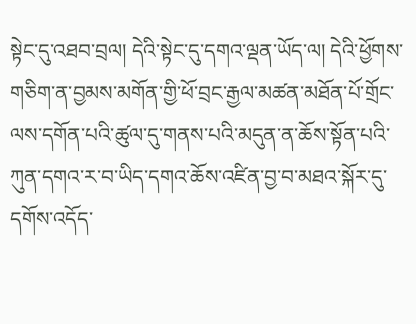སྟེང་དུ་འཐབ་བྲལ། དེའི་སྟེང་དུ་དགའ་ལྡན་ཡོད་ལ། དེའི་ཕྱོགས་གཅིག་ན་བྱམས་མགོན་གྱི་ཕོ་བྲང་རྒྱལ་མཚན་མཐོན་པོ་གྲོང་ལས་དགོན་པའི་ཚུལ་དུ་གནས་པའི་མདུན་ན་ཆོས་སྟོན་པའི་ཀུན་དགའ་ར་བ་ཡིད་དགའ་ཆོས་འཛིན་བྱ་བ་མཐའ་སྐོར་དུ་དགོས་འདོད་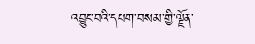འབྱུང་བའི་དཔག་བསམ་གྱི་ལྗོན་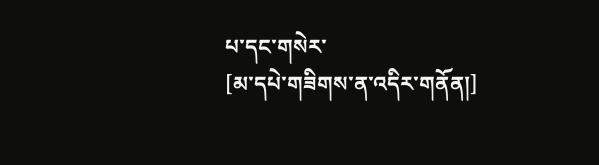པ་དང་གསེར་
[མ་དཔེ་གཟིགས་ན་འདིར་གནོན།]